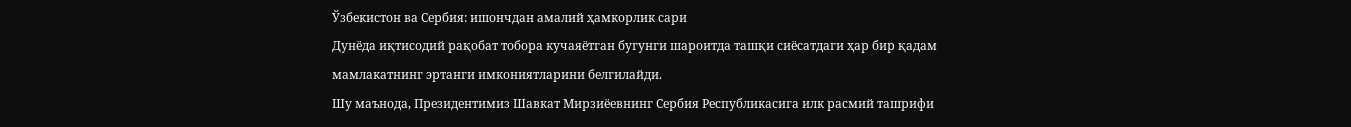Ўзбекистон ва Сербия: ишончдан амалий ҳамкорлик сари
Дунёда иқтисодий рақобат тобора кучаяётган бугунги шароитда ташқи сиёсатдаги ҳар бир қадам мамлакатнинг эртанги имкониятларини белгилайди.
Шу маънода, Президентимиз Шавкат Мирзиёевнинг Сербия Республикасига илк расмий ташрифи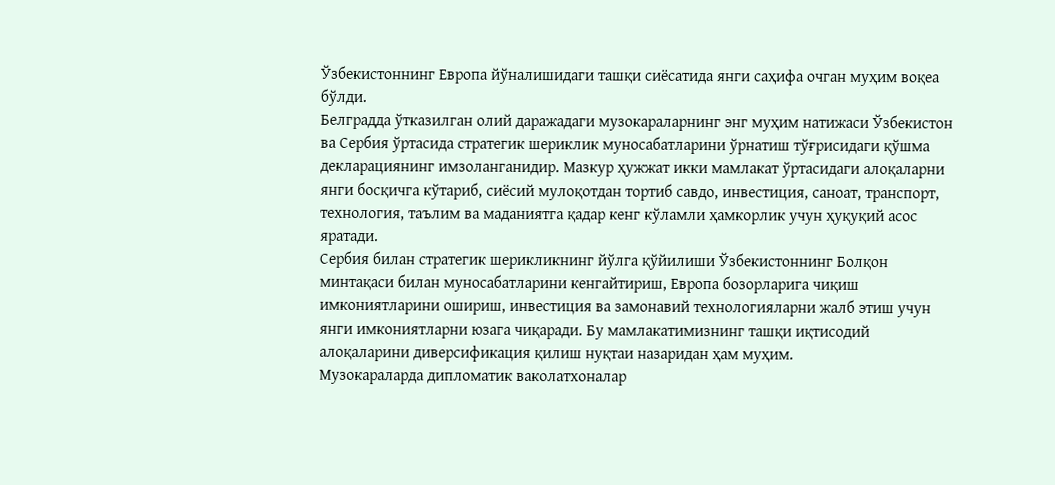Ўзбекистоннинг Европа йўналишидаги ташқи сиёсатида янги саҳифа очган муҳим воқеа бўлди.
Белградда ўтказилган олий даражадаги музокараларнинг энг муҳим натижаси Ўзбекистон ва Сербия ўртасида стратегик шериклик муносабатларини ўрнатиш тўғрисидаги қўшма декларациянинг имзоланганидир. Мазкур ҳужжат икки мамлакат ўртасидаги алоқаларни янги босқичга кўтариб, сиёсий мулоқотдан тортиб савдо, инвестиция, саноат, транспорт, технология, таълим ва маданиятга қадар кенг кўламли ҳамкорлик учун ҳуқуқий асос яратади.
Сербия билан стратегик шерикликнинг йўлга қўйилиши Ўзбекистоннинг Болқон минтақаси билан муносабатларини кенгайтириш, Европа бозорларига чиқиш имкониятларини ошириш, инвестиция ва замонавий технологияларни жалб этиш учун янги имкониятларни юзага чиқаради. Бу мамлакатимизнинг ташқи иқтисодий алоқаларини диверсификация қилиш нуқтаи назаридан ҳам муҳим.
Музокараларда дипломатик ваколатхоналар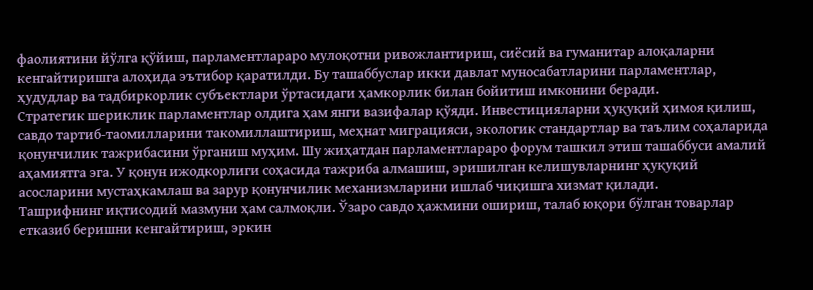фаолиятини йўлга қўйиш, парламентлараро мулоқотни ривожлантириш, сиёсий ва гуманитар алоқаларни кенгайтиришга алоҳида эътибор қаратилди. Бу ташаббуслар икки давлат муносабатларини парламентлар, ҳудудлар ва тадбиркорлик субъектлари ўртасидаги ҳамкорлик билан бойитиш имконини беради.
Стратегик шериклик парламентлар олдига ҳам янги вазифалар қўяди. Инвестицияларни ҳуқуқий ҳимоя қилиш, савдо тартиб-таомилларини такомиллаштириш, меҳнат миграцияси, экологик стандартлар ва таълим соҳаларида қонунчилик тажрибасини ўрганиш муҳим. Шу жиҳатдан парламентлараро форум ташкил этиш ташаббуси амалий аҳамиятга эга. У қонун ижодкорлиги соҳасида тажриба алмашиш, эришилган келишувларнинг ҳуқуқий асосларини мустаҳкамлаш ва зарур қонунчилик механизмларини ишлаб чиқишга хизмат қилади.
Ташрифнинг иқтисодий мазмуни ҳам салмоқли. Ўзаро савдо ҳажмини ошириш, талаб юқори бўлган товарлар етказиб беришни кенгайтириш, эркин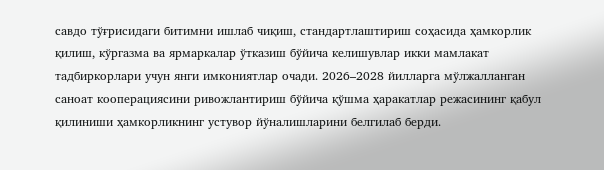савдо тўғрисидаги битимни ишлаб чиқиш, стандартлаштириш соҳасида ҳамкорлик қилиш, кўргазма ва ярмаркалар ўтказиш бўйича келишувлар икки мамлакат тадбиркорлари учун янги имкониятлар очади. 2026–2028 йилларга мўлжалланган саноат кооперациясини ривожлантириш бўйича қўшма ҳаракатлар режасининг қабул қилиниши ҳамкорликнинг устувор йўналишларини белгилаб берди.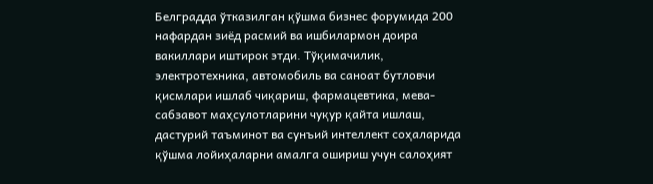Белградда ўтказилган қўшма бизнес форумида 200 нафардан зиёд расмий ва ишбилармон доира вакиллари иштирок этди. Тўқимачилик, электротехника, автомобиль ва саноат бутловчи қисмлари ишлаб чиқариш, фармацевтика, мева-сабзавот маҳсулотларини чуқур қайта ишлаш, дастурий таъминот ва сунъий интеллект соҳаларида қўшма лойиҳаларни амалга ошириш учун салоҳият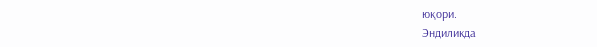юқори.
Эндиликда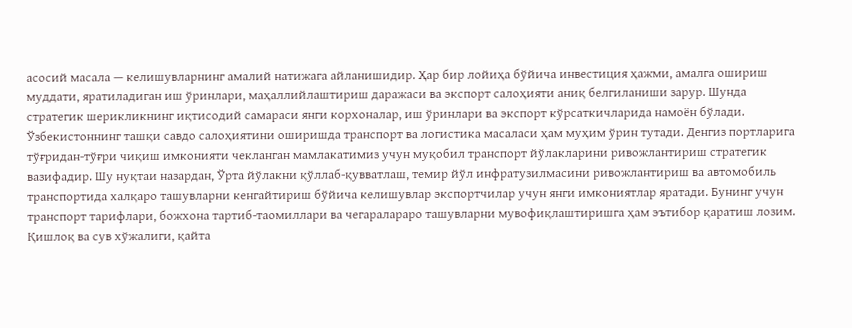асосий масала — келишувларнинг амалий натижага айланишидир. Ҳар бир лойиҳа бўйича инвестиция ҳажми, амалга ошириш муддати, яратиладиган иш ўринлари, маҳаллийлаштириш даражаси ва экспорт салоҳияти аниқ белгиланиши зарур. Шунда стратегик шерикликнинг иқтисодий самараси янги корхоналар, иш ўринлари ва экспорт кўрсаткичларида намоён бўлади.
Ўзбекистоннинг ташқи савдо салоҳиятини оширишда транспорт ва логистика масаласи ҳам муҳим ўрин тутади. Денгиз портларига тўғридан-тўғри чиқиш имконияти чекланган мамлакатимиз учун муқобил транспорт йўлакларини ривожлантириш стратегик вазифадир. Шу нуқтаи назардан, Ўрта йўлакни қўллаб-қувватлаш, темир йўл инфратузилмасини ривожлантириш ва автомобиль транспортида халқаро ташувларни кенгайтириш бўйича келишувлар экспортчилар учун янги имкониятлар яратади. Бунинг учун транспорт тарифлари, божхона тартиб-таомиллари ва чегаралараро ташувларни мувофиқлаштиришга ҳам эътибор қаратиш лозим.
Қишлоқ ва сув хўжалиги, қайта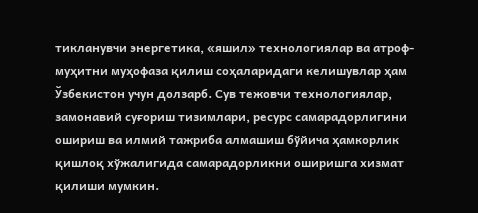тикланувчи энергетика, «яшил» технологиялар ва атроф-муҳитни муҳофаза қилиш соҳаларидаги келишувлар ҳам Ўзбекистон учун долзарб. Сув тежовчи технологиялар, замонавий суғориш тизимлари, ресурс самарадорлигини ошириш ва илмий тажриба алмашиш бўйича ҳамкорлик қишлоқ хўжалигида самарадорликни оширишга хизмат қилиши мумкин.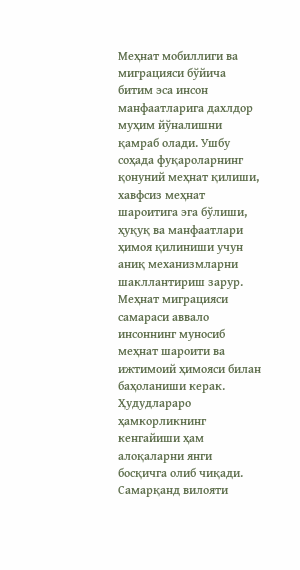Меҳнат мобиллиги ва миграцияси бўйича битим эса инсон манфаатларига дахлдор муҳим йўналишни қамраб олади. Ушбу соҳада фуқароларнинг қонуний меҳнат қилиши, хавфсиз меҳнат шароитига эга бўлиши, ҳуқуқ ва манфаатлари ҳимоя қилиниши учун аниқ механизмларни шакллантириш зарур. Меҳнат миграцияси самараси аввало инсоннинг муносиб меҳнат шароити ва ижтимоий ҳимояси билан баҳоланиши керак.
Ҳудудлараро ҳамкорликнинг кенгайиши ҳам алоқаларни янги босқичга олиб чиқади. Самарқанд вилояти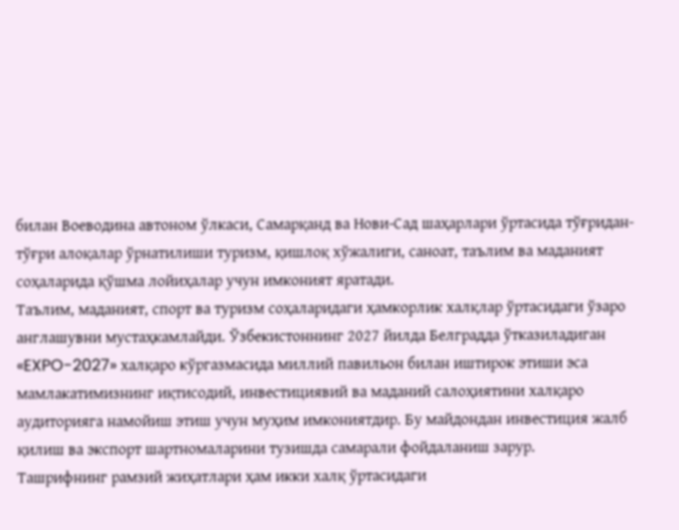билан Воеводина автоном ўлкаси, Самарқанд ва Нови-Сад шаҳарлари ўртасида тўғридан-тўғри алоқалар ўрнатилиши туризм, қишлоқ хўжалиги, саноат, таълим ва маданият соҳаларида қўшма лойиҳалар учун имконият яратади.
Таълим, маданият, спорт ва туризм соҳаларидаги ҳамкорлик халқлар ўртасидаги ўзаро англашувни мустаҳкамлайди. Ўзбекистоннинг 2027 йилда Белградда ўтказиладиган «EXPO-2027» халқаро кўргазмасида миллий павильон билан иштирок этиши эса мамлакатимизнинг иқтисодий, инвестициявий ва маданий салоҳиятини халқаро аудиторияга намойиш этиш учун муҳим имкониятдир. Бу майдондан инвестиция жалб қилиш ва экспорт шартномаларини тузишда самарали фойдаланиш зарур.
Ташрифнинг рамзий жиҳатлари ҳам икки халқ ўртасидаги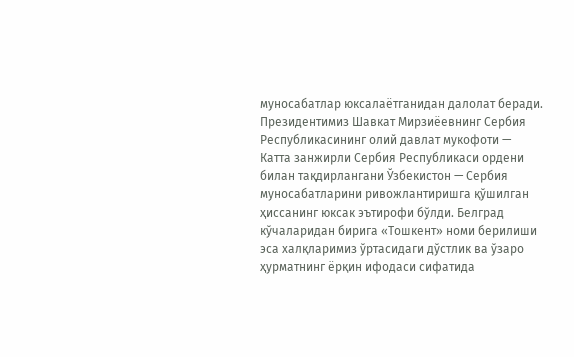муносабатлар юксалаётганидан далолат беради. Президентимиз Шавкат Мирзиёевнинг Сербия Республикасининг олий давлат мукофоти — Катта занжирли Сербия Республикаси ордени билан тақдирлангани Ўзбекистон — Сербия муносабатларини ривожлантиришга қўшилган ҳиссанинг юксак эътирофи бўлди. Белград кўчаларидан бирига «Тошкент» номи берилиши эса халқларимиз ўртасидаги дўстлик ва ўзаро ҳурматнинг ёрқин ифодаси сифатида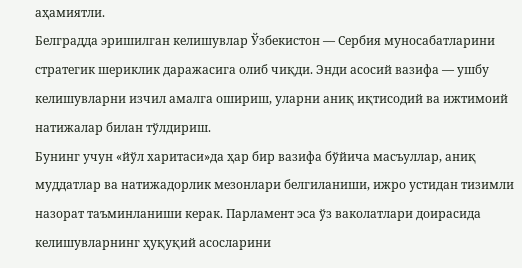аҳамиятли.
Белградда эришилган келишувлар Ўзбекистон — Сербия муносабатларини стратегик шериклик даражасига олиб чиқди. Энди асосий вазифа — ушбу келишувларни изчил амалга ошириш, уларни аниқ иқтисодий ва ижтимоий натижалар билан тўлдириш.
Бунинг учун «йўл харитаси»да ҳар бир вазифа бўйича масъуллар, аниқ муддатлар ва натижадорлик мезонлари белгиланиши, ижро устидан тизимли назорат таъминланиши керак. Парламент эса ўз ваколатлари доирасида келишувларнинг ҳуқуқий асосларини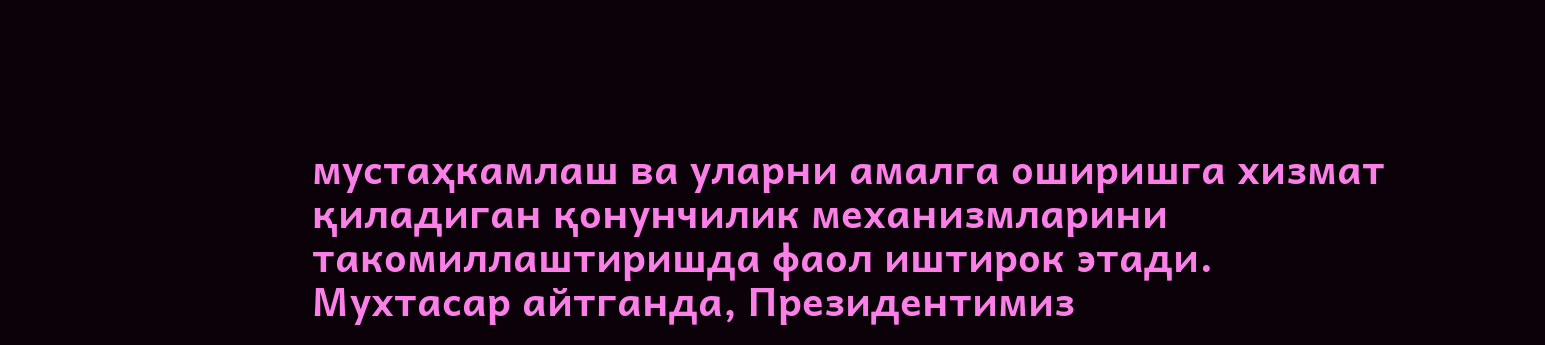мустаҳкамлаш ва уларни амалга оширишга хизмат қиладиган қонунчилик механизмларини такомиллаштиришда фаол иштирок этади.
Мухтасар айтганда, Президентимиз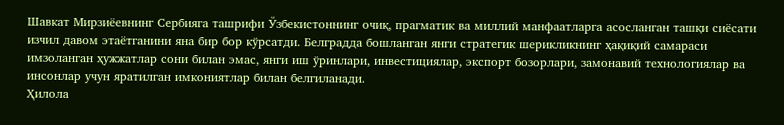Шавкат Мирзиёевнинг Сербияга ташрифи Ўзбекистоннинг очиқ, прагматик ва миллий манфаатларга асосланган ташқи сиёсати изчил давом этаётганини яна бир бор кўрсатди. Белградда бошланган янги стратегик шерикликнинг ҳақиқий самараси имзоланган ҳужжатлар сони билан эмас, янги иш ўринлари, инвестициялар, экспорт бозорлари, замонавий технологиялар ва инсонлар учун яратилган имкониятлар билан белгиланади.
Ҳилола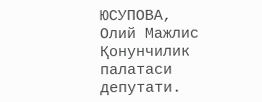ЮСУПОВА,
Олий Мажлис Қонунчилик
палатаси депутати.